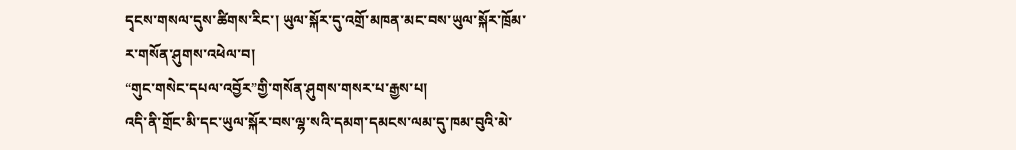དྭངས་གསལ་དུས་ཚིགས་རིང་། ཡུལ་སྐོར་དུ་འགྲོ་མཁན་མང་བས་ཡུལ་སྐོར་ཁྲོམ་ར་གསོན་ཤུགས་འཕེལ་བ།
“གུང་གསེང་དཔལ་འབྱོར”གྱི་གསོན་ཤུགས་གསར་པ་རྒྱས་པ།
འདི་ནི་གྲོང་མི་དང་ཡུལ་སྐོར་བས་ལྷ་སའི་དམག་དམངས་ལམ་དུ་ཁམ་བུའི་མེ་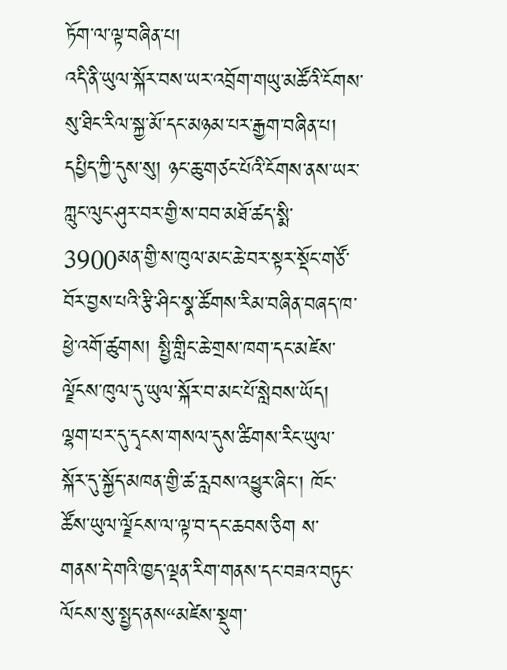ཏོག་ལ་ལྟ་བཞིན་པ།
འདི་ནི་ཡུལ་སྐོར་བས་ཡར་འབྲོག་གཡུ་མཚོའི་ངོགས་སུ་ཐིང་རིལ་སྐྱ་མོ་དང་མཉམ་པར་རྒྱག་བཞིན་པ།
དཔྱིད་ཀྱི་དུས་སུ། ཉང་ཆུ་གཙང་པོའི་ངོགས་ནས་ཡར་ཀླུང་ལུང་ཤུར་བར་གྱི་ས་བབ་མཐོ་ཚད་སྨི་3900མན་གྱི་ས་ཁུལ་མང་ཆེ་བར་སྟར་སྡོང་གཙོ་བོར་བྱས་པའི་རྩི་ཤིང་སྣ་ཚོགས་རིམ་བཞིན་བཞད་ཁ་ཕྱེ་འགོ་ཚུགས། སྤྱི་གླིང་ཆེ་གྲས་ཁག་དང་མཛེས་ལྗོངས་ཁུལ་དུ་ཡུལ་སྐོར་བ་མང་པོ་སླེབས་ཡོད། ལྷག་པར་དུ་དྭངས་གསལ་དུས་ཚིགས་རིང་ཡུལ་སྐོར་དུ་སྐྱོད་མཁན་གྱི་ཚ་རླབས་འཕྱུར་ཞིང་། ཁོང་ཚོས་ཡུལ་ལྗོངས་ལ་ལྟ་བ་དང་ཆབས་ཅིག ས་གནས་དེ་གའི་ཁྱད་ལྡན་རིག་གནས་དང་བཟའ་བཏུང་ལོངས་སུ་སྤྱད་ནས“མཛེས་སྡུག་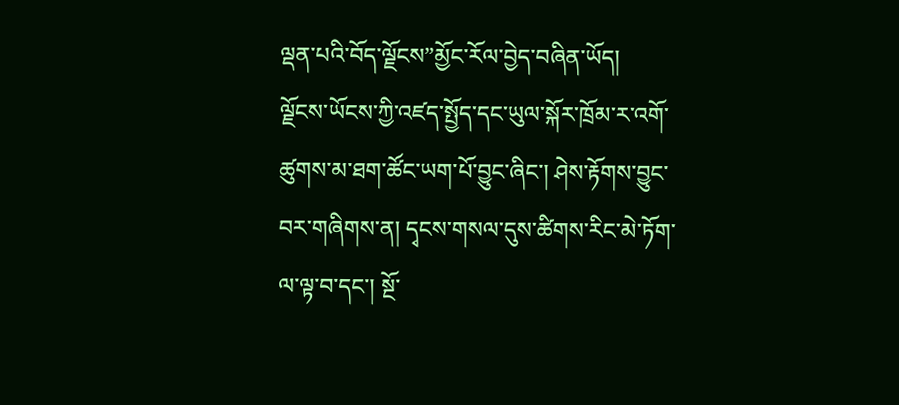ལྡན་པའི་བོད་ལྗོངས”མྱོང་རོལ་བྱེད་བཞིན་ཡོད།
ལྗོངས་ཡོངས་ཀྱི་འཛད་སྤྱོད་དང་ཡུལ་སྐོར་ཁྲོམ་ར་འགོ་ཚུགས་མ་ཐག་ཚོང་ཡག་པོ་བྱུང་ཞིང་། ཤེས་རྟོགས་བྱུང་བར་གཞིགས་ན། དྭངས་གསལ་དུས་ཚིགས་རིང་མེ་ཏོག་ལ་ལྟ་བ་དང་། སྔོ་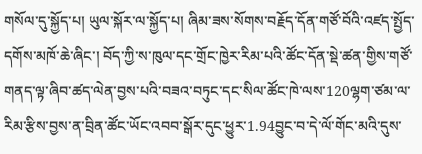གསོལ་དུ་སྐྱོད་པ། ཡུལ་སྐོར་ལ་སྐྱོད་པ། ཞིམ་ཟས་སོགས་བརྗོད་དོན་གཙོ་བོའི་འཛད་སྤྱོད་དགོས་མཁོ་ཆེ་ཞིང་། བོད་ཀྱི་ས་ཁུལ་དང་གྲོང་ཁྱེར་རིམ་པའི་ཚོང་དོན་སྡེ་ཚན་གྱིས་གཙོ་གནད་ལྟ་ཞིབ་ཚད་ལེན་བྱས་པའི་བཟའ་བཏུང་དང་སིལ་ཚོང་ཁེ་ལས་120ལྷག་ཙམ་ལ་རིམ་རྩིས་བྱས་ན་བྲིན་ཚོང་ཡོང་འབབ་སྒོར་དུང་ཕྱུར་1.94བྱུང་བ་དེ་ལོ་གོང་མའི་དུས་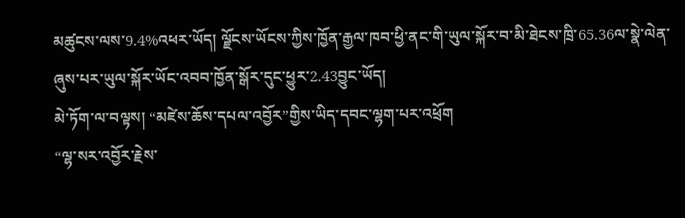མཚུངས་ལས་9.4%འཕར་ཡོད། ལྗོངས་ཡོངས་ཀྱིས་ཁྱོན་རྒྱལ་ཁབ་ཕྱི་ནང་གི་ཡུལ་སྐོར་བ་མི་ཐེངས་ཁྲི་65.36ལ་སྣེ་ལེན་ཞུས་པར་ཡུལ་སྐོར་ཡོང་འབབ་ཁྱོན་སྒོར་དུང་ཕྱུར་2.43བྱུང་ཡོད།
མེ་ཏོག་ལ་བལྟས། “མཛེས་ཆོས་དཔལ་འབྱོར”གྱིས་ཡིད་དབང་ལྷག་པར་འཕྲོག
“ལྷ་སར་འབྱོར་རྗེས་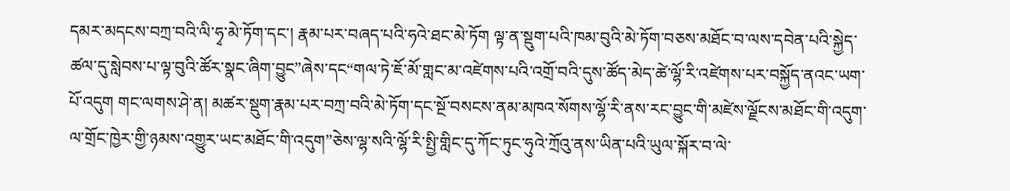དམར་མདངས་བཀྲ་བའི་ལི་ཧྭ་མེ་ཏོག་དང་། རྣམ་པར་བཞད་པའི་ཧའེ་ཐང་མེ་ཏོག ལྟ་ན་སྡུག་པའི་ཁམ་བུའི་མེ་ཏོག་བཅས་མཐོང་བ་ལས་དབེན་པའི་སྐྱེད་ཚལ་དུ་སླེབས་པ་ལྟ་བུའི་ཚོར་སྣང་ཞིག་བྱུང”ཞེས་དང“གལ་ཏེ་ཇོ་མོ་གླང་མ་འཛེགས་པའི་འགྲོ་བའི་དུས་ཚོད་མེད་ཚེ་ལྷོ་རི་འཛེགས་པར་བསྐྱོད་ནའང་ཡག་པོ་འདུག གང་ལགས་ཤེ་ན། མཚར་སྡུག་རྣམ་པར་བཀྲ་བའི་མེ་ཏོག་དང་སྔོ་བསངས་ནམ་མཁའ་སོགས་ལྷོ་རི་ནས་རང་བྱུང་གི་མཛེས་ལྗོངས་མཐོང་གི་འདུག་ལ་གྲོང་ཁྱེར་གྱི་ཉམས་འགྱུར་ཡང་མཐོང་གི་འདུག”ཅེས་ལྷ་སའི་ལྷོ་རི་སྤྱི་གླིང་དུ་ཀོང་ཏུང་ཧུའེ་ཀྲོའུ་ནས་ཡིན་པའི་ཡུལ་སྐོར་བ་ལེ་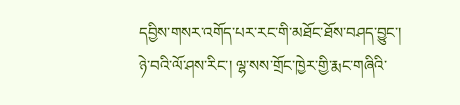དབྱིས་གསར་འགོད་པར་རང་གི་མཐོང་ཐོས་བཤད་བྱུང་།
ཉེ་བའི་ལོ་ཤས་རིང་། ལྷ་སས་གྲོང་ཁྱེར་གྱི་རྨང་གཞིའི་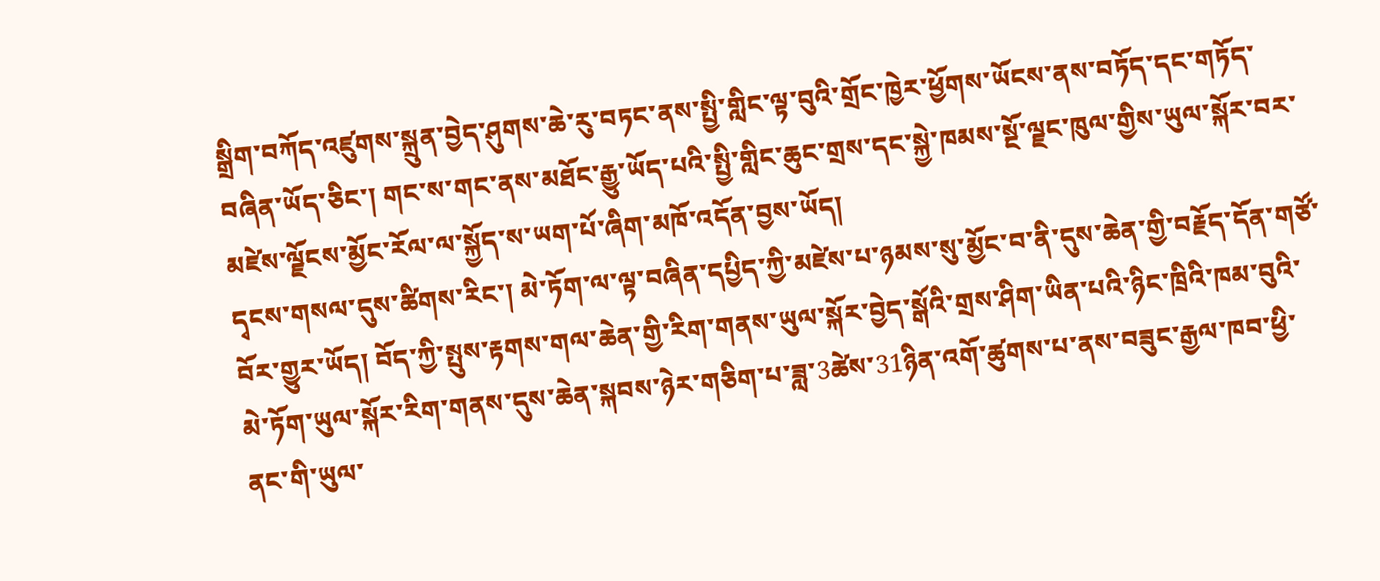སྒྲིག་བཀོད་འཛུགས་སྐྲུན་བྱེད་ཤུགས་ཆེ་རུ་བཏང་ནས་སྤྱི་གླིང་ལྟ་བུའི་གྲོང་ཁྱེར་ཕྱོགས་ཡོངས་ནས་བཏོད་དང་གཏོད་བཞིན་ཡོད་ཅིང་། གང་ས་གང་ནས་མཐོང་རྒྱུ་ཡོད་པའི་སྤྱི་གླིང་ཆུང་གྲས་དང་སྐྱེ་ཁམས་སྔོ་ལྗང་ཁུལ་གྱིས་ཡུལ་སྐོར་བར་མཛེས་ལྗོངས་མྱོང་རོལ་ལ་སྐྱོད་ས་ཡག་པོ་ཞིག་མཁོ་འདོན་བྱས་ཡོད།
དྭངས་གསལ་དུས་ཚིགས་རིང་། མེ་ཏོག་ལ་ལྟ་བཞིན་དཔྱིད་ཀྱི་མཛེས་པ་ཉམས་སུ་མྱོང་བ་ནི་དུས་ཆེན་གྱི་བརྗོད་དོན་གཙོ་བོར་གྱུར་ཡོད། བོད་ཀྱི་སྤུས་རྟགས་གལ་ཆེན་གྱི་རིག་གནས་ཡུལ་སྐོར་བྱེད་སྒོའི་གྲས་ཤིག་ཡིན་པའི་ཉིང་ཁྲིའི་ཁམ་བུའི་མེ་ཏོག་ཡུལ་སྐོར་རིག་གནས་དུས་ཆེན་སྐབས་ཉེར་གཅིག་པ་ཟླ་3ཚེས་31ཉིན་འགོ་ཚུགས་པ་ནས་བཟུང་རྒྱལ་ཁབ་ཕྱི་ནང་གི་ཡུལ་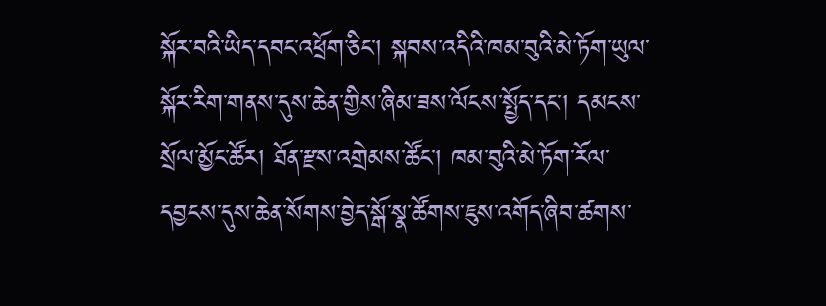སྐོར་བའི་ཡིད་དབང་འཕྲོག་ཅིང་། སྐབས་འདིའི་ཁམ་བུའི་མེ་ཏོག་ཡུལ་སྐོར་རིག་གནས་དུས་ཆེན་གྱིས་ཞིམ་ཟས་ལོངས་སྤྱོད་དང་། དམངས་སྲོལ་མྱོང་ཚོར། ཐོན་རྫས་འགྲེམས་ཚོང་། ཁམ་བུའི་མེ་ཏོག་རོལ་དབྱངས་དུས་ཆེན་སོགས་བྱེད་སྒོ་སྣ་ཚོགས་ཇུས་འགོད་ཞིབ་ཚགས་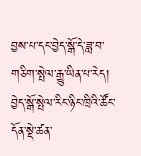བྱས་པ་དང་བྱེད་སྒོ་དེ་ཟླ་བ་གཅིག་སྤེལ་རྒྱུ་ཡིན་པ་རེད། བྱེད་སྒོ་སྤེལ་རིང་ཉིང་ཁྲིའི་ཚོང་དོན་སྡེ་ཚན་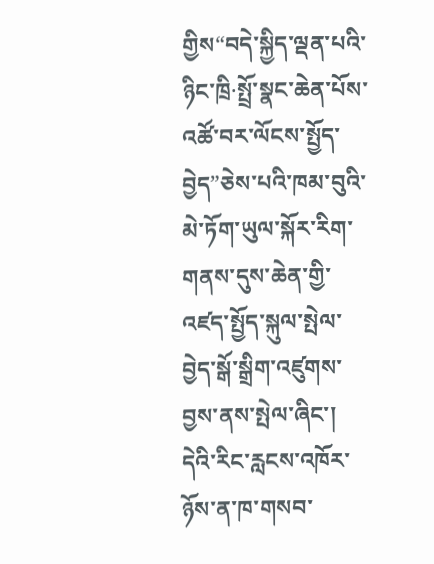གྱིས“བདེ་སྐྱིད་ལྡན་པའི་ཉིང་ཁྲི·སྤྲོ་སྣང་ཆེན་པོས་འཚོ་བར་ལོངས་སྤྱོད་བྱེད”ཅེས་པའི་ཁམ་བུའི་མེ་ཏོག་ཡུལ་སྐོར་རིག་གནས་དུས་ཆེན་གྱི་འཛད་སྤྱོད་སྐུལ་སྤེལ་བྱེད་སྒོ་སྒྲིག་འཛུགས་བྱས་ནས་སྤེལ་ཞིང་། དེའི་རིང་རླངས་འཁོར་ཉོས་ན་ཁ་གསབ་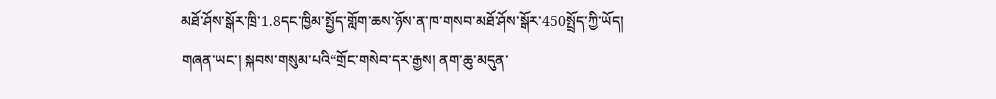མཐོ་ཤོས་སྒོར་ཁྲི་1.8དང་ཁྱིམ་སྤྱོད་གློག་ཆས་ཉོས་ན་ཁ་གསབ་མཐོ་ཤོས་སྒོར་450སྤྲོད་ཀྱི་ཡོད།
གཞན་ཡང་། སྐབས་གསུམ་པའི“གྲོང་གསེབ་དར་རྒྱས། ནག་ཆུ་མདུན་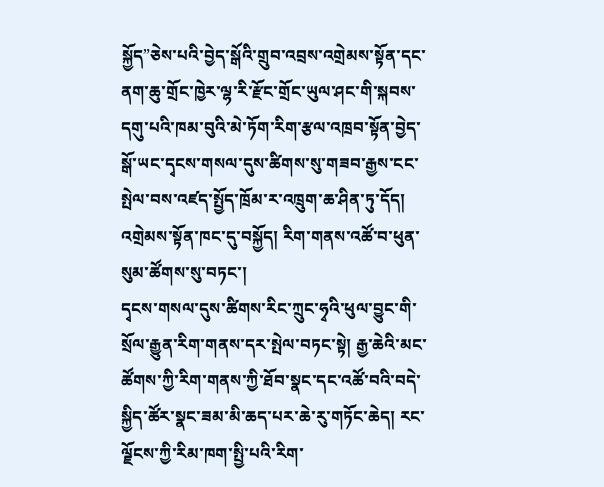སྐྱོད”ཅེས་པའི་བྱེད་སྒོའི་གྲུབ་འབྲས་འགྲེམས་སྟོན་དང་ནག་ཆུ་གྲོང་ཁྱེར་ལྷ་རི་རྫོང་གྲོང་ཡུལ་ཤང་གི་སྐབས་དགུ་པའི་ཁམ་བུའི་མེ་ཏོག་རིག་རྩལ་འཁྲབ་སྟོན་བྱེད་སྒོ་ཡང་དྭངས་གསལ་དུས་ཚིགས་སུ་གཟབ་རྒྱས་ངང་སྤེལ་བས་འཛད་སྤྱོད་ཁྲོམ་ར་འཁྲུག་ཆ་ཤིན་ཏུ་དོད།
འགྲེམས་སྟོན་ཁང་དུ་བསྐྱོད། རིག་གནས་འཚོ་བ་ཕུན་སུམ་ཚོགས་སུ་བཏང་།
དྭངས་གསལ་དུས་ཚིགས་རིང་ཀྲུང་ཧྭའི་ཕུལ་བྱུང་གི་སྲོལ་རྒྱུན་རིག་གནས་དར་སྤེལ་བཏང་སྟེ། རྒྱ་ཆེའི་མང་ཚོགས་ཀྱི་རིག་གནས་ཀྱི་ཐོབ་སྣང་དང་འཚོ་བའི་བདེ་སྐྱིད་ཚོར་སྣང་ཟམ་མི་ཆད་པར་ཆེ་རུ་གཏོང་ཆེད། རང་ལྗོངས་ཀྱི་རིམ་ཁག་སྤྱི་པའི་རིག་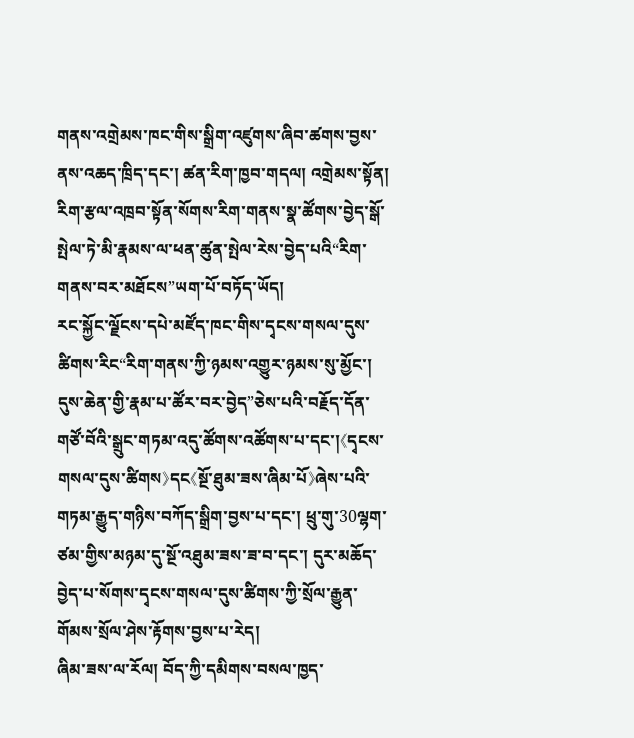གནས་འགྲེམས་ཁང་གིས་སྒྲིག་འཛུགས་ཞིབ་ཚགས་བྱས་ནས་འཆད་ཁྲིད་དང་། ཚན་རིག་ཁྱབ་གདལ། འགྲེམས་སྟོན། རིག་རྩལ་འཁྲབ་སྟོན་སོགས་རིག་གནས་སྣ་ཚོགས་བྱེད་སྒོ་སྤེལ་ཏེ་མི་རྣམས་ལ་ཕན་ཚུན་སྤེལ་རེས་བྱེད་པའི“རིག་གནས་བར་མཐོངས”ཡག་པོ་བཏོད་ཡོད།
རང་སྐྱོང་ལྗོངས་དཔེ་མཛོད་ཁང་གིས་དྭངས་གསལ་དུས་ཚིགས་རིང“རིག་གནས་ཀྱི་ཉམས་འགྱུར་ཉམས་སུ་མྱོང་། དུས་ཆེན་གྱི་རྣམ་པ་ཚོར་བར་བྱེད”ཅེས་པའི་བརྗོད་དོན་གཙོ་བོའི་སྒྲུང་གཏམ་འདུ་ཚོགས་འཚོགས་པ་དང་།《དྭངས་གསལ་དུས་ཚིགས》དང《སྔོ་ཐུམ་ཟས་ཞིམ་པོ》ཞེས་པའི་གཏམ་རྒྱུད་གཉིས་བཀོད་སྒྲིག་བྱས་པ་དང་། ཕྲུ་གུ་30ལྷག་ཙམ་གྱིས་མཉམ་དུ་སྔོ་འཐུམ་ཟས་ཟ་བ་དང་། དུར་མཆོད་བྱེད་པ་སོགས་དྭངས་གསལ་དུས་ཚིགས་ཀྱི་སྲོལ་རྒྱུན་གོམས་སྲོལ་ཤེས་རྟོགས་བྱས་པ་རེད།
ཞིམ་ཟས་ལ་རོལ། བོད་ཀྱི་དམིགས་བསལ་ཁྱད་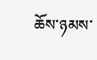ཆོས་ཉམས་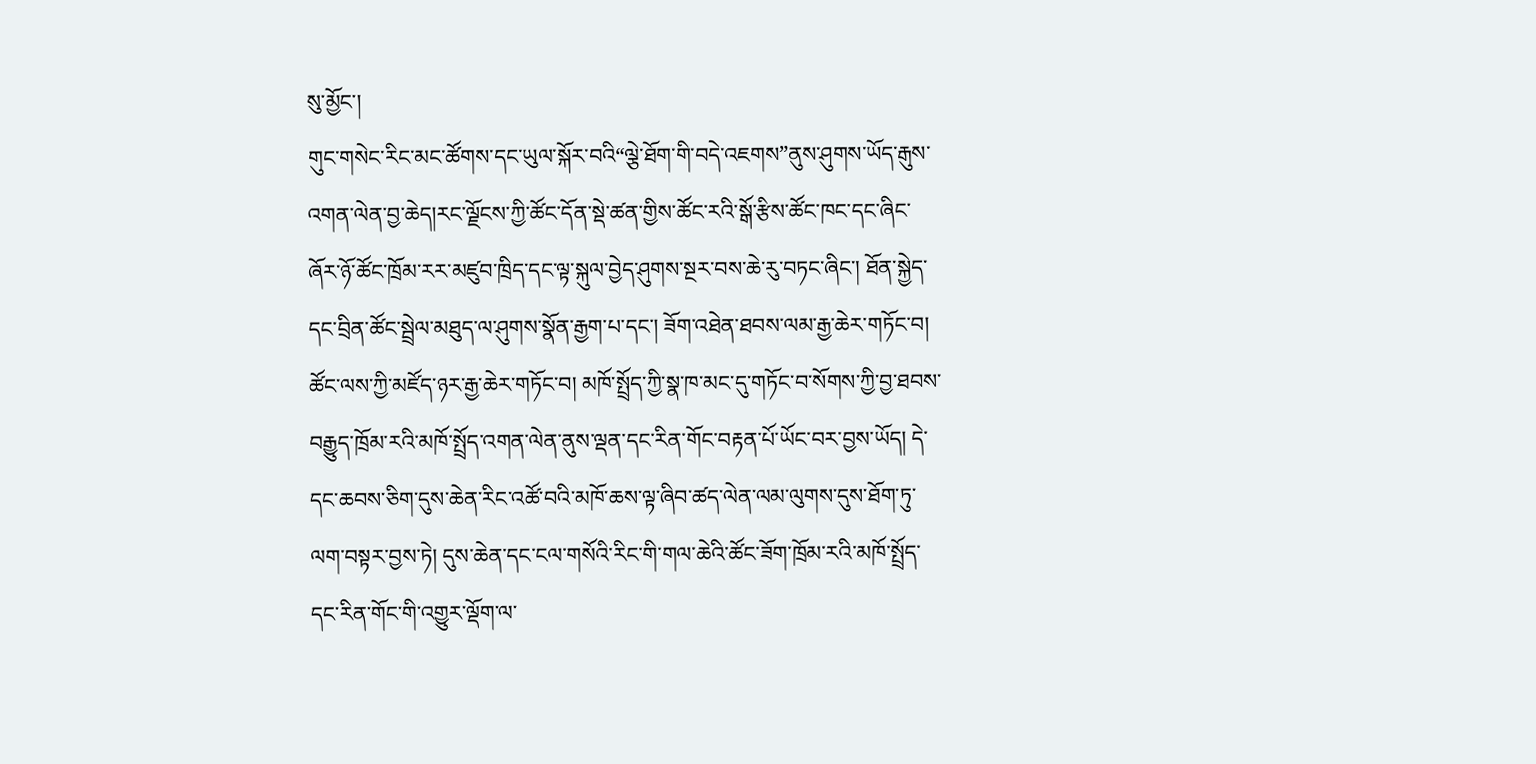སུ་མྱོང་།
གུང་གསེང་རིང་མང་ཚོགས་དང་ཡུལ་སྐོར་བའི“ལྕེ་ཐོག་གི་བདེ་འཇགས”ནུས་ཤུགས་ཡོད་རྒུས་འགན་ལེན་བྱ་ཆེད།རང་ལྗོངས་ཀྱི་ཚོང་དོན་སྡེ་ཚན་གྱིས་ཚོང་རའི་སྒོ་རྩིས་ཚོང་ཁང་དང་ཞིང་ཞོར་ཉོ་ཚོང་ཁྲོམ་རར་མཛུབ་ཁྲིད་དང་ལྟ་སྐུལ་བྱེད་ཤུགས་སྔར་བས་ཆེ་རུ་བཏང་ཞིང་། ཐོན་སྐྱེད་དང་བྲིན་ཚོང་སྦྲེལ་མཐུད་ལ་ཤུགས་སྣོན་རྒྱག་པ་དང་། ཟོག་འཐེན་ཐབས་ལམ་རྒྱ་ཆེར་གཏོང་བ། ཚོང་ལས་ཀྱི་མཛོད་ཉར་རྒྱ་ཆེར་གཏོང་བ། མཁོ་སྤྲོད་ཀྱི་སྣ་ཁ་མང་དུ་གཏོང་བ་སོགས་ཀྱི་བྱ་ཐབས་བརྒྱུད་ཁྲོམ་རའི་མཁོ་སྤྲོད་འགན་ལེན་ནུས་ལྡན་དང་རིན་གོང་བརྟན་པོ་ཡོང་བར་བྱས་ཡོད། དེ་དང་ཆབས་ཅིག་དུས་ཆེན་རིང་འཚོ་བའི་མཁོ་ཆས་ལྟ་ཞིབ་ཚད་ལེན་ལམ་ལུགས་དུས་ཐོག་ཏུ་ལག་བསྟར་བྱས་ཏེ། དུས་ཆེན་དང་ངལ་གསོའི་རིང་གི་གལ་ཆེའི་ཚོང་ཟོག་ཁྲོམ་རའི་མཁོ་སྤྲོད་དང་རིན་གོང་གི་འགྱུར་ལྡོག་ལ་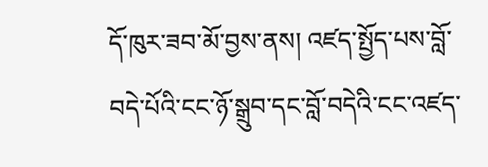དོ་ཁུར་ཟབ་མོ་བྱས་ནས། འཛད་སྤྱོད་པས་བློ་བདེ་པོའི་ངང་ཉོ་སྒྲུབ་དང་བློ་བདེའི་ངང་འཛད་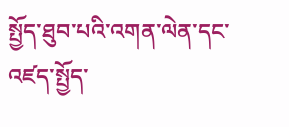སྤྱོད་ཐུབ་པའི་འགན་ལེན་དང་འཛད་སྤྱོད་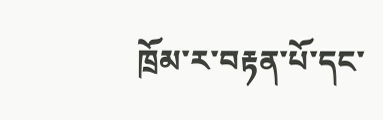ཁྲོམ་ར་བརྟན་པོ་དང་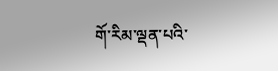གོ་རིམ་ལྡན་པའི་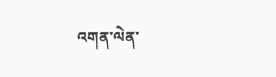འགན་ལེན་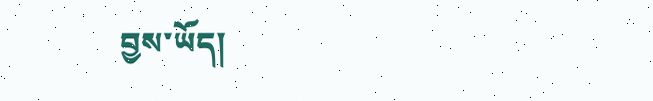བྱས་ཡོད།